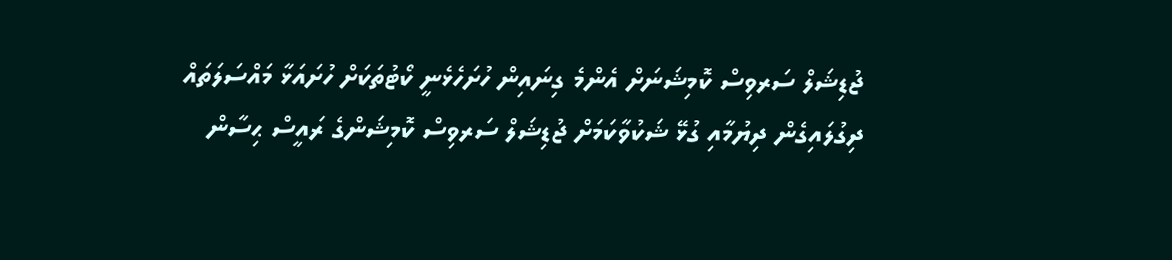ޖުޑިޝަލް ސަރވިސް ކޮމިޝަނަށް އެންމެ ގިނައިން ހުށަހެޅެނީ ކޯޓުތަކަށް ހުށައަޅާ މައްސަލަތައް ދިގުލައިގެން ދިޔުމާއި ގުޅޭ ޝަކުވާކަމަށް ޖުޑިޝަލް ސަރވިސް ކޮމިޝަންގެ ރައީސް ޙިސާން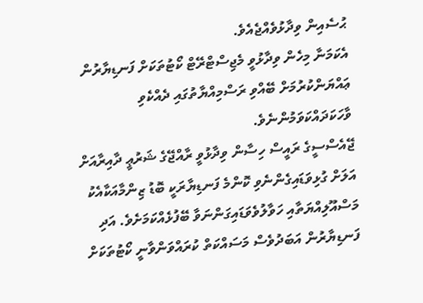ޙުސެއިން ވިދާޅުވެއްޖެއެވެ.
އެކަމަނާ މިހެން ވިދާޅުވީ މެޖިސްޓްރޭޓް ކޯޓުތަކަށް ފަނޑިޔާރުން ޢައްޔަންކުރުމަށް ބޭއްވި ރަސްމިއްޔާތުގައި ދެއްކެވި ވާހަކަދައްކަވަމުންނެވެ.
ޖޭއެސްސީގެ ރައީސް ހިސާން ވިދާޅުވީ ރާއްޖޭގެ ޝަރުޢީ ދާއިރާއަށް އަލަށް ގުޅިވަޑައިގެންނެވި ކޮންމެ ފަނޑިޔާރަކީ ބޮޑު ޒިންމާއަކާއެކު މަސްއޫލިއްޔަތާއި ހަވާލުވެވަޑައިގަންނަވާ ބޭފުޅެއްކަމަށެވެ. އަދި ފަނޑިޔާރުން އަބަދުވެސް މަސައްކަތް ކުރައްވަންވާނީ ކޯޓުތަކަށް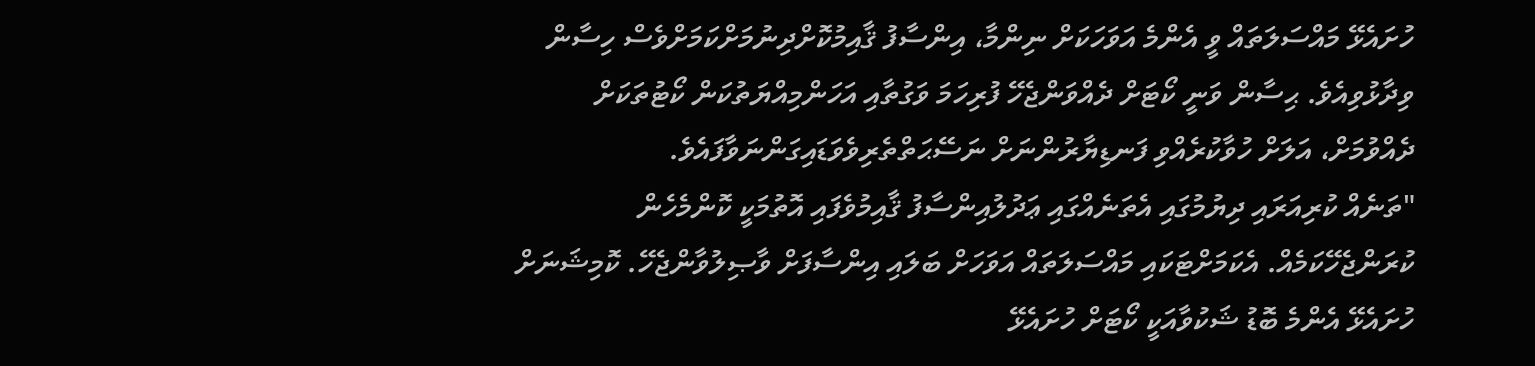ހުށައެޅޭ މައްސަލަތައް ވީ އެންމެ އަވަހަކަށް ނިންމާ، އިންސާފު ޤާއިމުކޮށްދިނުމަށްކަމަށްވެސް ހިސާން ވިދާޅުވިއެވެ. ޙިސާން ވަނީ ކޯޓަށް ދެއްވަންޖެހޭ ފުރިހަމަ ވަގުތާއި އަހަންމިއްޔަތުކަން ކޯޓުތަކަށް ދެއްވުމަށް، އަލަށް ހުވާކުރެއްވި ފަނޑިޔާރުންނަށް ނަސޭޙަތްތެރިވެވަޑައިގަންނަވާފައެވެ.
"ތަނެއް ކުރިއަރައި ދިޔުމުގައި އެތަނެއްގައި ޢަދުލުއިންސާފު ޤާއިމުވެފައި އޮތުމަކީ ކޮންމެހެން ކުރަންޖެހޭކަމެއް. އެކަމަށްޓަކައި މައްސަލަތައް އަވަހަށް ބަލައި އިންސާފަށް ވާޞިލުވާންޖެހޭ. ކޮމިޝަނަށް ހުށައެޅޭ އެންމެ ބޮޑު ޝަކުވާއަކީ ކޯޓަށް ހުށައެޅޭ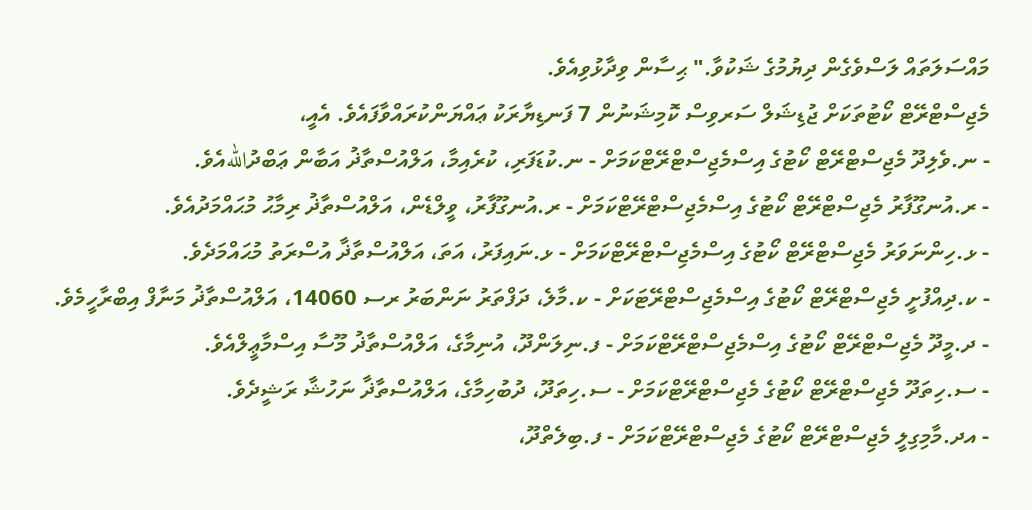މައްސަލަތައް ލަސްވެގެން ދިޔުމުގެ ޝަކުވާ." ޙިސާން ވިދާޅުވިއެވެ.
މެޖިސްޓްރޭޓް ކޯޓުތަކަށް ޖުޑިޝަލް ސަރވިސް ކޮމިޝަނުން 7 ފަނޑިޔާރަކު ޢައްޔަންކުރައްވާފައެވެ. އެއީ،
- ނ.ވެލިދޫ މެޖިސްޓްރޭޓް ކޯޓުގެ އިސްމެޖިސްޓްރޭޓްކަމަށް - ނ.ކުޑަފަރި، ކުރެއިމާ، އަލްއުސްތާޛު އަބާން ޢަބްދުاللهއެވެ.
- ރ.އުނގޫފާރު މެޖިސްޓްރޭޓް ކޯޓުގެ އިސްމެޖިސްޓްރޭޓްކަމަށް - ރ.އުނގޫފާރު، ވީލްޑެން، އަލްއުސްތާޛު ރިމާޙު މުޙައްމަދުއެވެ.
- ޅ.ހިންނަވަރު މެޖިސްޓްރޭޓް ކޯޓުގެ އިސްމެޖިސްޓްރޭޓްކަމަށް - ޅ.ނައިފަރު، އަތަ، އަލްއުސްތާޛާ އުސްރަތު މުޙައްމަދެވެ.
- ކ.ދިއްފުށީ މެޖިސްޓްރޭޓް ކޯޓުގެ އިސްމެޖިސްޓްރޭޓަކަށް - ކ.މާލެ، ދަފްތަރު ނަންބަރު ރސ 14060، އަލްއުސްތާޛު މަނާފް އިބްރާހީމެވެ.
- ދ.މީދޫ މެޖިސްޓްރޭޓް ކޯޓުގެ އިސްމެޖިސްޓްރޭޓްކަމަށް - ފ.ނިލަންދޫ، އުނިމާގެ، އަލްއުސްތާޛު މޫސާ އިސްމާޢީލްއެވެ.
- ސ.ހިތަދޫ މެޖިސްޓްރޭޓް ކޯޓުގެ މެޖިސްޓްރޭޓްކަމަށް - ސ.ހިތަދޫ، ދުބުހިމާގެ، އަލްއުސްތާޛާ ނަހުޝާ ރަޝީދެވެ.
- އދ.މާމިގިލީ މެޖިސްޓްރޭޓް ކޯޓުގެ މެޖިސްޓްރޭޓްކަމަށް - ފ.ބިލެތްދޫ،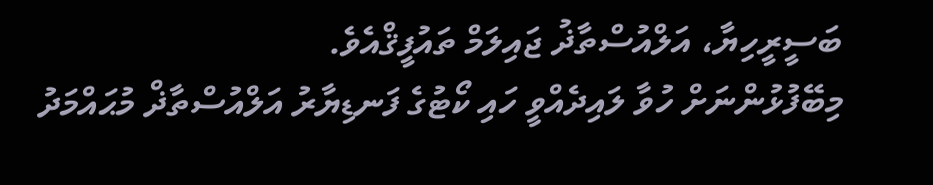ބަސީރީހިޔާ، އަލްއުސްތާޛު ޖައިލަމް ތައުފީޤްއެވެ.
މިބޭފުޅުންނަށް ހުވާ ލައިދެއްވީ ހައި ކޯޓުގެ ފަނޑިޔާރު އަލްއުސްތާޛް މުޙައްމަދު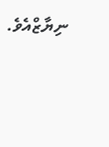ނިޔާޒްއެވެ.